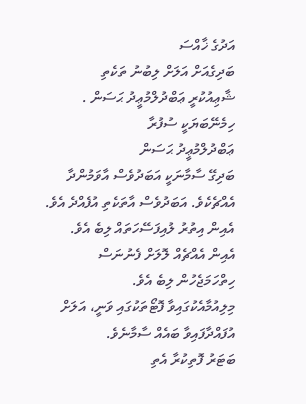އަދުގެ ޚާއްސަ
ބަދިގެއަށް އަލަށް ލިބުނު ތަކެތި
ޝާޢިއުކުރީ ޢަބްދުލްމުޢީދު ޙަސަން . ހިމެނޭބަޔަކީ ސުފުރާ
ޢަބްދުލްމުޢީދު ޙަސަން
ބަދިގޭ ސާމާނަކީ އަބަދުވެސް އާވަމުންދާ އެއްޗެކެވެ. އަބަދުވެސް އާތަކެތި އުފެއްދެ އެވެ. އެއިން އިތުރު ލުއިފަސޭހަތައް ލިބެ އެވެ. އެއިން އެއްޗެއް ލޮލަށް ފެނުނަސް ހިތްހަމަޖެހުން ލިބެ އެވެ.
މިލިއުމާއެކުގައިވާ ފޮޓޯތަކުގައި ވަނީ، އަލަށް އުފައްދާފައިވާ ބައެއް ސާމާނެވެ.
ބަޓަރު ފޮތިކުރާ އެތި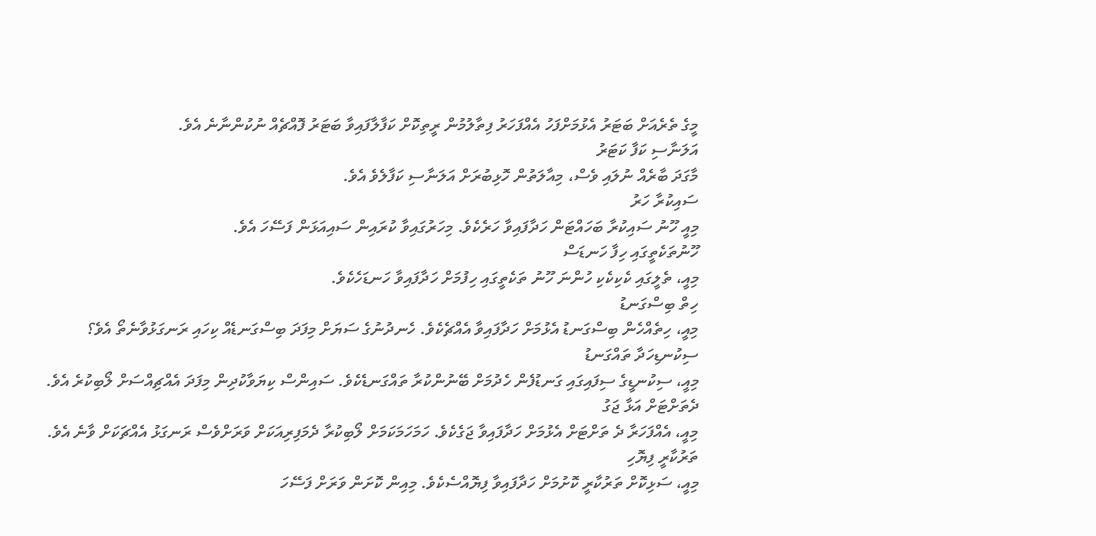މީގެ ތެރެއަށް ބަޓަރު އެޅުމަށްފަހު އެއްފަހަރު ފިތާލުމުން ރީތިކޮށް ކަފާލާފައިވާ ބަޓަރު ފޮއްޗެއް ނުކުންނާނެ އެވެ.
އަލަނާސި ކަފާ ކަޓަރު
މާގަދަ ބާރެއް ނުލައި ވެސް، މިއާލަތުން ހޮޅިބުރަށް އަލަނާސި ކަފާލެވެ އެވެ.
ސައިކުރާ ހަރު
މިއީ ހޫނު ސައިކުރާ ބަހައްޓަން ހަދާފައިވާ ހަރެކެވެ. މިހަރުގައިވާ ކުރައިން ސައިއަޅަން ފަސޭހަ އެވެ.
ހޫނުތަކެތީގައި ހިފާ ހަނޑަސް
މިއީ، ތެލީގައި ކެކިކެކި ހުންނަ ހޫނު ތަކެތީގައި ހިފުމަށް ހަދާފައިވާ ހަނޑަހެކެވެ.
ހިތް ބިސްގަނޑު
މިއީ، ހިތެއްހެން ބިސްގަނޑު އެޅުމަށް ހަދާފައިވާ އެއްޗެކެވެ. ހެނދުނުގެ ސަޔަށް މިފަދަ ބިސްގަނޑެއް ކިހައި ރަނގަޅުވާނެތޯ އެވެ؟
ސިކުނޑިހަދާ ތައްގަނޑު
މިއީ، ސިކުނޑީގެ ސިފައިގައި ގަނޑުފެން ހެދުމަށް ބޭނުންކުރާ ތައްގަނޑެކެވެ. ސައިންސް ކިޔަވާކުދިން މިފަދަ އެއްޗިއްސަށް ލޯބިކުރެ އެވެ.
ދެތަށްޓަށް އަޅާ ޖަގު
މިއީ، އެއްފަހަރާ ދެ ތަށްޓަށް އެޅުމަށް ހަދާފައިވާ ޖަގެކެވެ. ހަމަހަމަކަމަށް ލޯބިކުރާ ދެމަފިރިއަކަށް ވަރަށްވެސް ރަނގަޅު އެއްޗަކަށް ވާނެ އެވެ.
ތަރުކާރީ ފިޔޮހި
މިއީ، ސަޅިކޮށް ތަރުކާރީ ކޮށުމަށް ހަދާފައިވާ ފިޔޮއްސެކެވެ. މިއިން ކޮށަން ވަރަށް ފަސޭހަ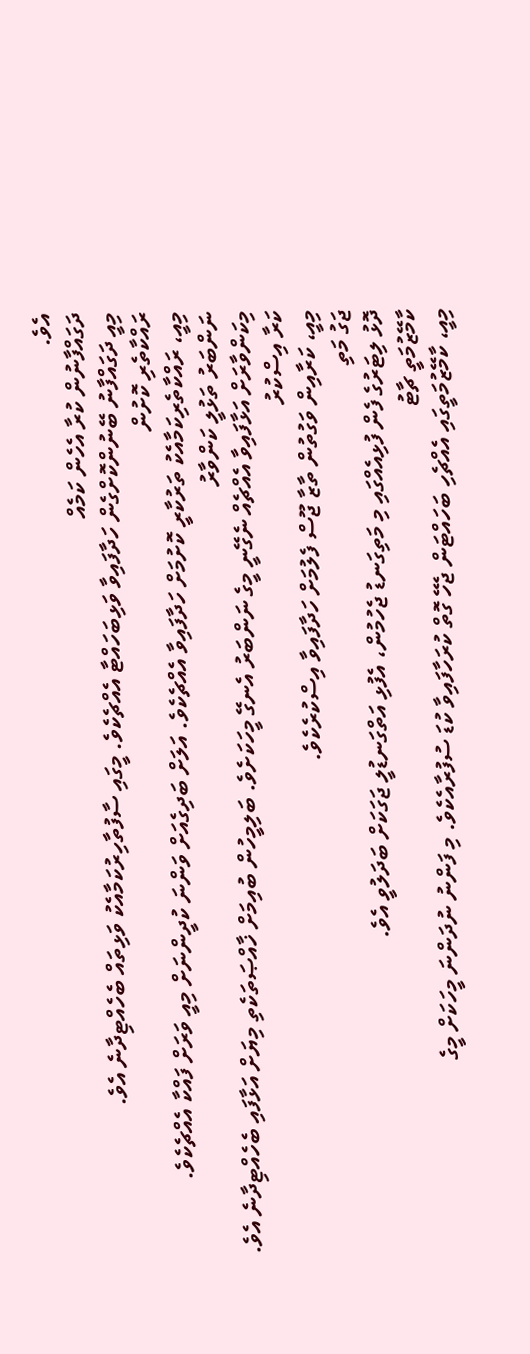އެވެ.
ދަގައްފާނުން ކުރާ އެހެން ކަމެއް
މިއީ ދަގައްފާނު ބޭނުންކޮށްގެން ހަދާފައިވާ ވަޅިބަހައްޓާ އެއްޗެކެވެ. މީގައި ސާފުތާހިރުކަމާއެކު ވަޅިތައް ބެހެއްޓިދާނެ އެވެ.
ރައްކާތެރި ކޮށުން
މިއީ، ރައްކާތެރިކަމާއެކު ތަރުކާރީ ކޮށުމަށް ހަދާފައިވާ އެއްޗެކެވެ. އަލަށް ބަދިގެއަށް ވަންނަ ކުދީންނަށް މިއީ ވަރަށް ފައްކާ އެއްޗެކެވެ.
ނަންބަރު ތަޅުލީ ކަންވާރު
މިކަންވާރަށް އަޅާފައިވާ އެއްޗެއް ނެގޭނީ މީގެ ނަންބަރު އެނގޭ މީހަކަށެވެ. ބަލިމީހުން ބުއިމަށް ޚާއްޞަތަކެތި މިޔަށް އަޅާފައި ބެހެއްޓިދާނެ އެވެ.
ކަރާ އިސްކުރު
މިއީ، ކަރާއިން ވަގުތުން ތާޒާ ޖޫސް ފެލުމަށް ހަދާފައިވާ އިސްކުރެކެވެ.
ޖަގު މަތި
ދޮޅު ލިޓަރުގެ ފެން ފުޅިއެއްގައި މި މަތިގަނޑު ޖެހުމުން، އެފުޅި އަތްގަނޑުލީ ޖަގަކަށް ބަދަލުވީ އެވެ.
ކާމޭޒުމަތީ ޗާޓު
މިއީ، ކާމޭޒުމަތީގައި އެއްޗެހި ބަހައްޓަން ޖެހޭ ގޮތް ކުރަހާފައިވާ ކުޑަ ސުފުރާއެކެވެ. މި ފަންނު ނުދަންނަ މީހަކަށް މީގެ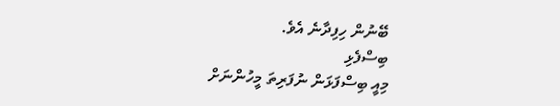ބޭނުން ހިފިދާނެ އެވެ.
ބިސްފެޅި
މިއީ ބިސްފަޅަން ނުފަރިތަ މީހުންނަށް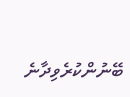ބޭނުންކުރެވިދާނެ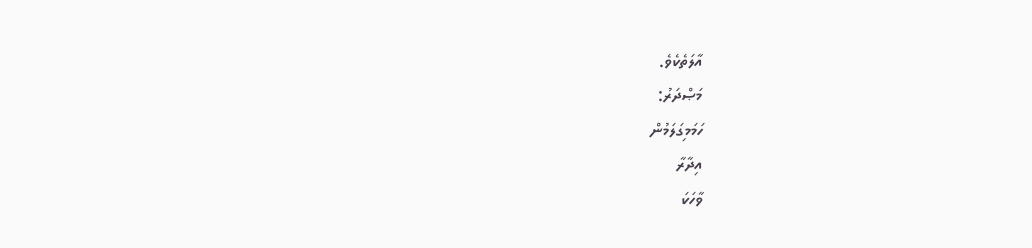އާލަތެކެވެ.
މަޞްދަރު:
ހަމަމިގަލަމުން
އިދާރާ
ވާހަކަ